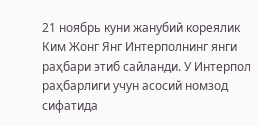21 ноябрь куни жанубий кореялик Ким Жонг Янг Интерполнинг янги раҳбари этиб сайланди. У Интерпол раҳбарлиги учун асосий номзод сифатида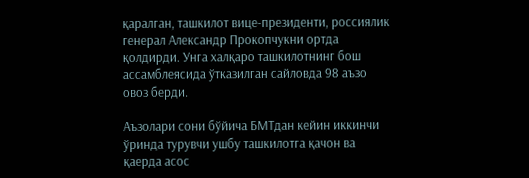қаралган, ташкилот вице-президенти, россиялик генерал Александр Прокопчукни ортда қолдирди. Унга халқаро ташкилотнинг бош ассамблеясида ўтказилган сайловда 98 аъзо овоз берди.

Аъзолари сони бўйича БМТдан кейин иккинчи ўринда турувчи ушбу ташкилотга қачон ва қаерда асос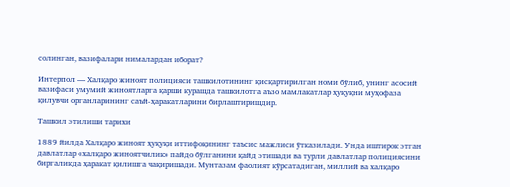солинган, вазифалари нималардан иборат?

Интерпол — Халқаро жиноят полицияси ташкилотининг қисқартирилган номи бўлиб, унинг асосий вазифаси умумий жиноятларга қарши курашда ташкилотга аъзо мамлакатлар ҳуқуқни муҳофаза қилувчи органларининг саъй-ҳаракатларини бирлаштиришдир.

Ташкил этилиши тарихи

1889 йилда Халқаро жиноят ҳуқуқи иттифоқининг таъсис мажлиси ўтказилади. Унда иштирок этган давлатлар «халқаро жиноятчилик» пайдо бўлганини қайд этишади ва турли давлатлар полициясини биргаликда ҳаракат қилишга чақиришади. Мунтазам фаолият кўрсатадиган, миллий ва халқаро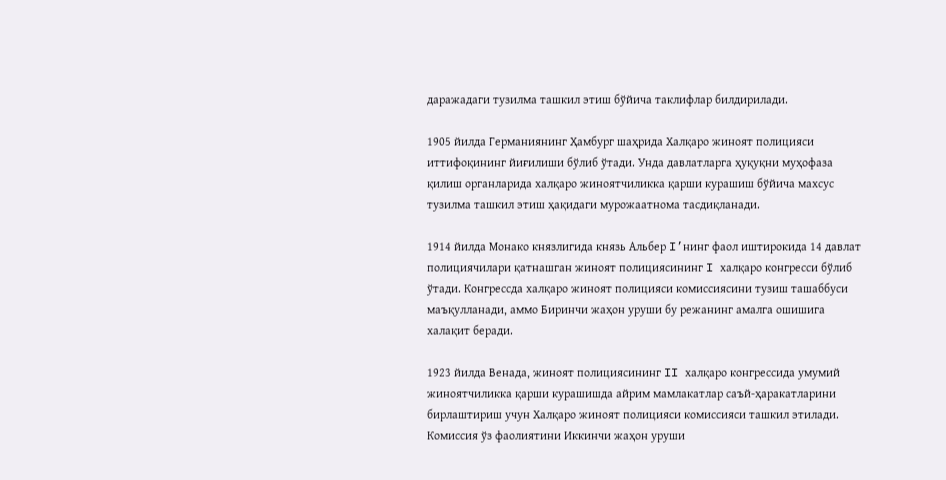даражадаги тузилма ташкил этиш бўйича таклифлар билдирилади.

1905 йилда Германиянинг Ҳамбург шаҳрида Халқаро жиноят полицияси иттифоқининг йиғилиши бўлиб ўтади. Унда давлатларга ҳуқуқни муҳофаза қилиш органларида халқаро жиноятчиликка қарши курашиш бўйича махсус тузилма ташкил этиш ҳақидаги мурожаатнома тасдиқланади.

1914 йилда Монако князлигида князь Альбер I’нинг фаол иштирокида 14 давлат полициячилари қатнашган жиноят полициясининг I халқаро конгресси бўлиб ўтади. Конгрессда халқаро жиноят полицияси комиссиясини тузиш ташаббуси маъқулланади, аммо Биринчи жаҳон уруши бу режанинг амалга ошишига халақит беради.

1923 йилда Венада, жиноят полициясининг II халқаро конгрессида умумий жиноятчиликка қарши курашишда айрим мамлакатлар саъй-ҳаракатларини бирлаштириш учун Халқаро жиноят полицияси комиссияси ташкил этилади. Комиссия ўз фаолиятини Иккинчи жаҳон уруши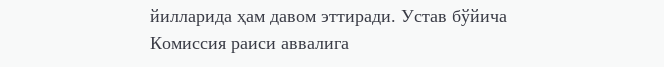йилларида ҳам давом эттиради. Устав бўйича Комиссия раиси аввалига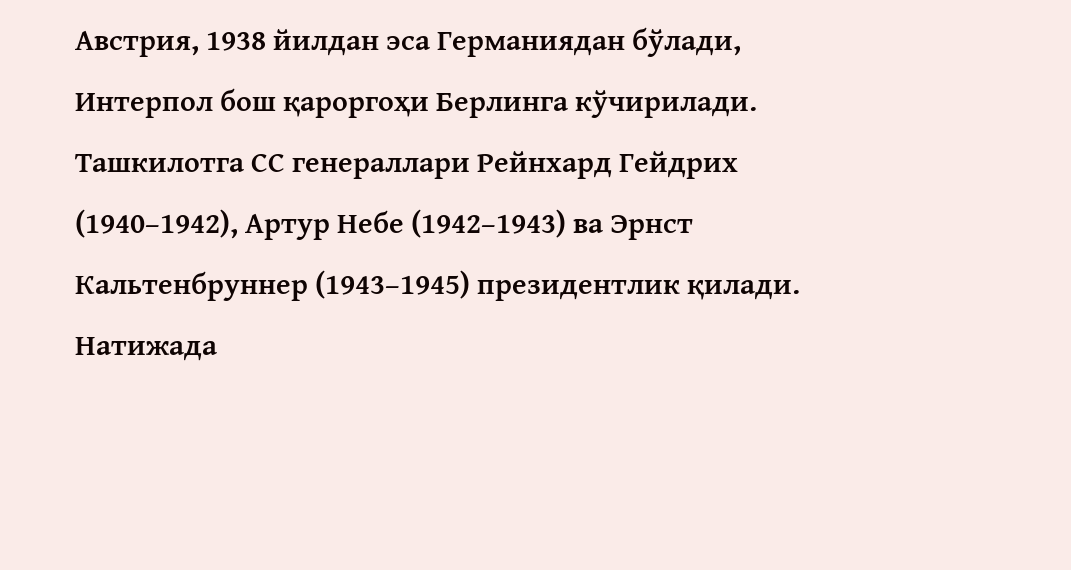Австрия, 1938 йилдан эса Германиядан бўлади, Интерпол бош қароргоҳи Берлинга кўчирилади. Ташкилотга СС генераллари Рейнхард Гейдрих (1940–1942), Артур Небе (1942–1943) ва Эрнст Кальтенбруннер (1943–1945) президентлик қилади. Натижада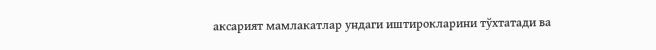аксарият мамлакатлар ундаги иштирокларини тўхтатади ва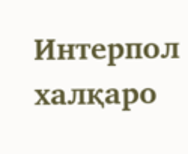Интерпол халқаро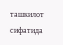ташкилот сифатида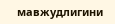мавжудлигини